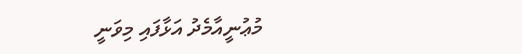މުޢުނީއާމެދު އަޅާފައި މިވަނީ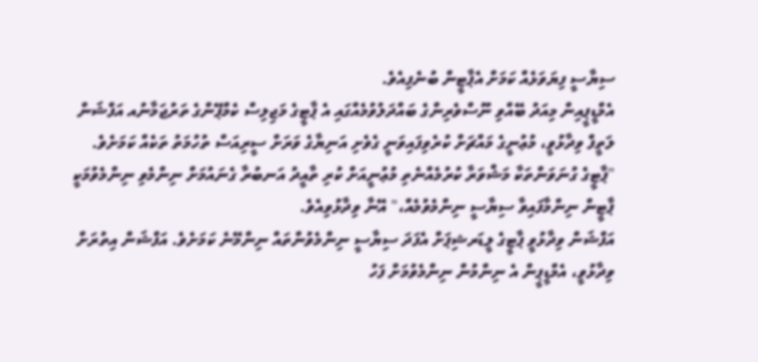ސިޔާސީ ފިޔަވަޅެއް ކަމަށް އެޕާޓީން ބުނެފިއެވެ.
އެމްޑީޕީއިން މިއަދު ބޭއްވި ނޫސްވެރިންގެ ބައްދަލުވުމެއްގައި އެ ޕާޓީގެ މަޖިލިސް ކެމްޕޭންގެ ތަރުޖަމާނުއ އަފްޝަން ލަތީފް ވިދާޅުވީ، މުޢުނީގެ މައްޗަށް ކުރެވިފައިވަނީ ގެވެށި އަނިޔާގެ ވަރަށް ސީރިއަސް ތުހުމަތު ތަކެއް ކަމަށެވެ.
"ޕާޓީގެ ގުނަވަންތަކާ މަޝްވަރާ ކުރުމެއްނެތި މުޢުނީއަށް ކުރި ތާއީދު އަނބުރާ ގެނައުމަށް ނިންމެވި ނިންމެވުމަކީ ޕާޓީން ނިންމާފައިވާ ސިޔާސީ ނިންމެވުމެއް،" އޭނާ ވިދާޅުވިއެވެ.
އަފްޝަން ވިދާޅުވީ ޕާޓީގެ ލީޑަރޝިޕަށް އެފަދަ ސިޔާސީ ނިންމެވުންތައް ނިންމޭނެ ކަމަށެވެ. އަފްޝަން އިތުރަށް ވިދާޅުވީ، އެމްޑީޕީން އެ ނިންމުން ނިންމެވުމަށް ފަހު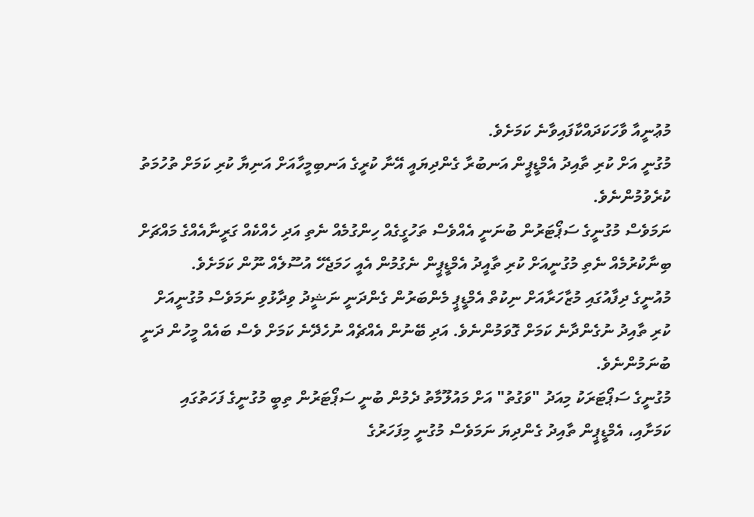މުޢުނީއާ ވާހަކަދައްކާފައިވާނެ ކަމަށެވެ.
މުގުނީ އަށް ކުރި ތާއިދު އެމްޑީޕީން އަނބުރާ ގެންދިޔައީ އޭނާ ކުރީގެ އަނބިމީހާއަށް އަނިޔާ ކުރި ކަމަށް ތުހުމަތު ކުރެވުމުންނެވެ.
ނަމަވެސް މުގުނީގެ ސަޕޯޓަރުން ބުނަނީ އެއްވެސް ތަހުގީގެއް ހިންގުމެއް ނެތި އަދި ހެއްކެއް ގަރީނާއެއްގެ މައްޗަށް ބިނާކުރުމެއް ނެތި މުގުނީއަށް ކުރި ތާއީދު އެމްޑީޕީން ނެގުމުން އެއީ ހަމަޖެހޭ އުސޫލެއް ނޫން ކަމަށެވެ.
މުއުނީގެ ދިފާއުގައި މުޒާހަރާއަށް ނިކުތް އެމްޑީޕީ މެންބަރުން ގެންދަނީ ނަޝީދު ވިދާޅުވި ނަމަވެސް މުގުނީއަށް ކުރި ތާއިދު ނުގެންދާނެ ކަމަށް ގޮވަމުންނެވެ. އަދި ބޭނުން އެއްޗެއް ނުހެދޭނެ ކަމަށް ވެސް ބައެއް މީހުން ދަނީ ބުނަމުންނެވެ.
މުގުނީގެ ސަޕޯޓަރަކު މިއަދު "ވަގުތު" އަށް މައުލޫމާތު ދެމުން ބުނީ ސަޕޯޓަރުން ތިބީ މުގުނީގެ ފަހަތުގައި ކަމަށާއި، އެމްޑީޕީން ތާއިދު ގެންދިޔަ ނަމަވެސް މުގުނީ މިފަހަރުގެ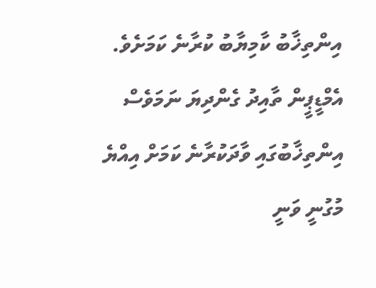އިންތިޚާބު ކާމިޔާބު ކުރާނެ ކަމަށެވެ.
އެމްޑީޕީން ތާއިދު ގެންދިޔަ ނަމަވެސް އިންތިޚާބުގައި ވާދަކުރާނެ ކަމަށް އިއްޔެ މުގުނީ ވަނީ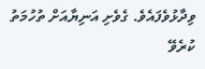ވިދާޅުވެފައެވެ. ގެވެށި އަނިޔާއަށް ތުހުމަތު ކުރެވޭ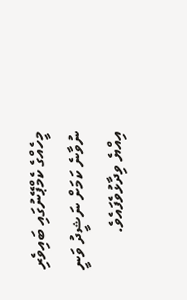މީހެއްގެ ކެމްޕޭނުގައި ބައިވެރި ނުވާނެ ކަމަށް ނަޝީދު ވަނީ އިއްޔެ ވިދާޅުވެފައެވެ.